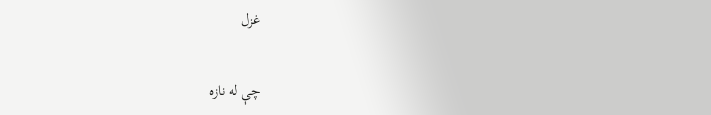غزل

چې له نازه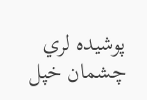پوشيده لري چشمان خپل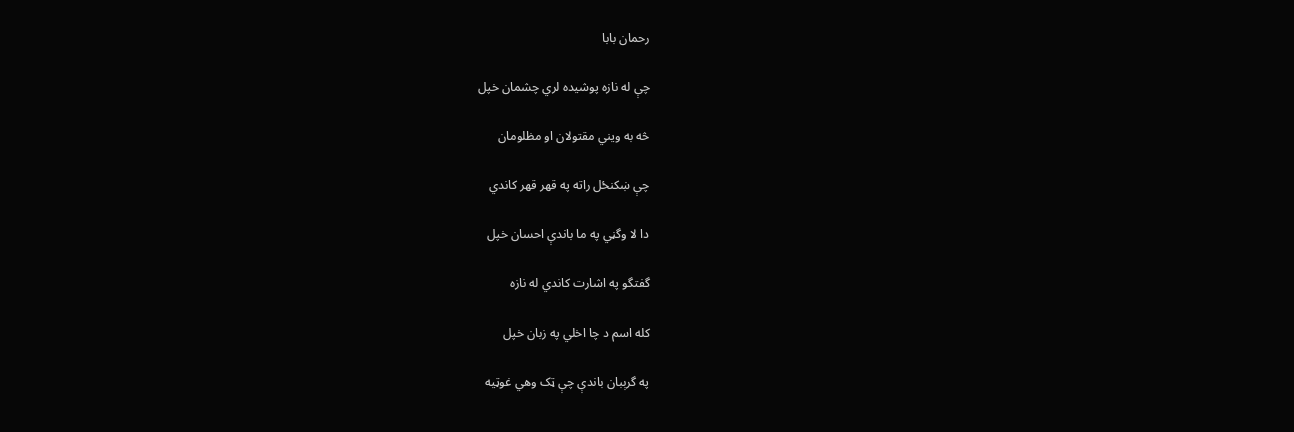رحمان بابا

چې له نازه پوشيده لري چشمان خپل

څه به ويني مقتولان او مظلومان

چې ښکنځل راته په قهر قهر کاندي

دا لا وگڼي په ما باندې احسان خپل

گفتگو په اشارت کاندي له نازه

کله اسم د چا اخلي په زبان خپل

په گرېبان باندې چې ټک وهي غوټيه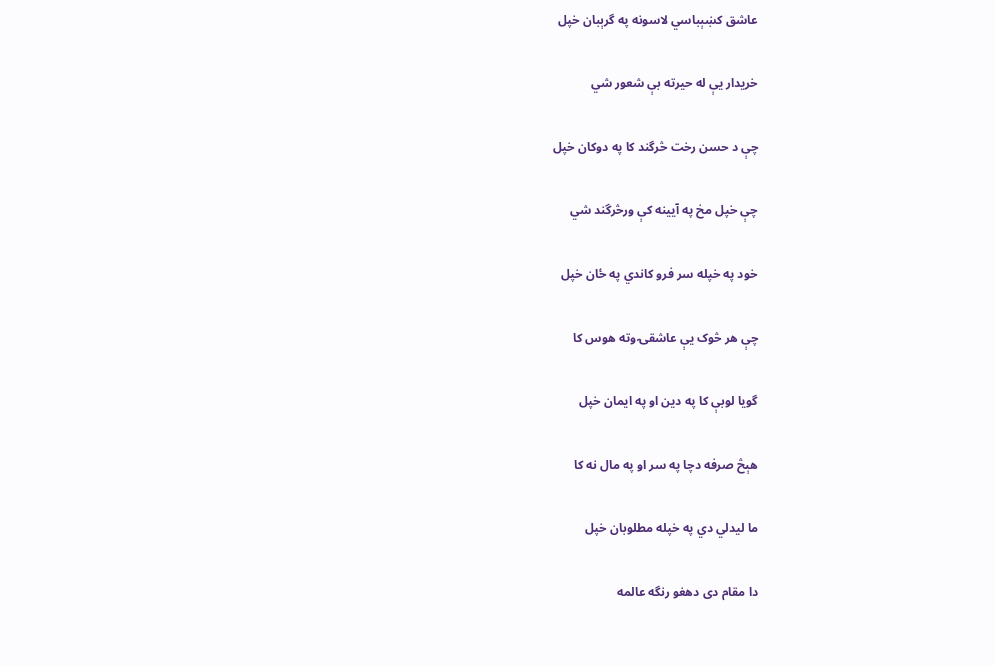عاشق کښېباسي لاسونه په گرېبان خپل

خريدار يې له حيرته بې شعور شي

چې د حسن رخت څرگند کا په دوکان خپل

چې خپل مخ په آيينه کې ورڅرگند شي

خود په خپله سر فرو کاندي په ځان خپل

چې هر څوک يې عاشقۍ وته هوس کا

گويا لوبې کا په دين او په ايمان خپل

هېڅ صرفه دچا په سر او په مال نه کا

ما ليدلي دي په خپله مطلوبان خپل

دا مقام دی دهغو رنگه عالمه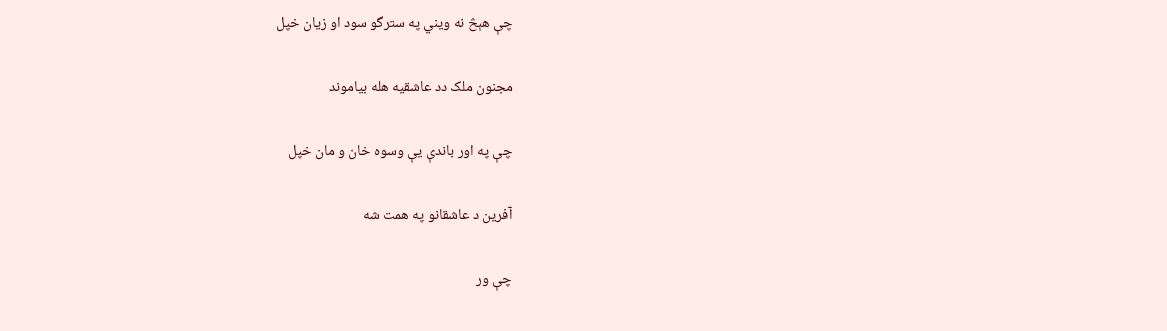چې هېڅ نه ويني په سترگو سود او زيان خپل

مجنون ملک دد عاشقيه هله بياموند

چې په اور باندې يې وسوه خان و مان خپل

آفرين د عاشقانو په همت شه

چې ور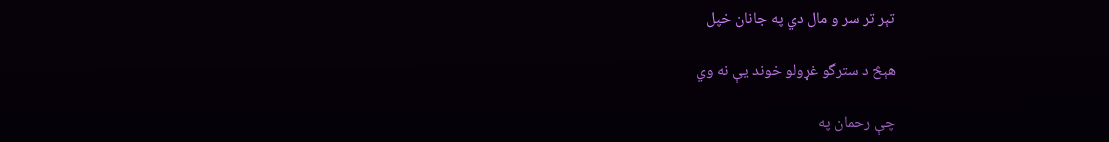تېر تر سر و مال دي په جانان خپل

هېڅ د سترگو غړولو خوند يې نه وي

چې رحمان په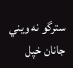سترگو نه ويني جانان خپل